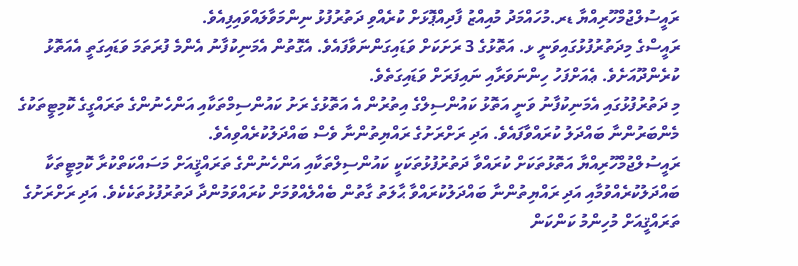ރައީސުލްޖުމްހޫރިއްޔާ ޑރ.މުހައްމަދު މުއިއްޒު ފާދިއްޕޮޅަށް ކުރެއްވި ދަތުރުފުޅު ނިންމަވާލައްވައިފިއެވެ.
ރައީސްގެ މިދަތުރުފުޅުގައިވަނީ ޅ. އަތޮޅުގެ 3 ރަށަކަށް ވަޑައިގަންނަވާފައެވެ. އެގޮތުން އެމަނިކުފާނު އެންމެ ފުރަތަމަ ވަޑައިގަތީ އެއަތޮޅު ކުރެންދޫއަށެވެ. ޢެއަށްފަހު ހިންނަވަރާއި ނައިފަރަށް ވަޑައިގަތެވެ.
މި ދަތުރުފުޅުގައި އެމަނިކުފާނު ވަނީ އަތޮޅު ކައުންސިލްގެ އިތުރުން އެ އަތޮޅުގެ ރަށު ކައުންސިމްތަކާއި އަންހެނުންގެ ތަރައްގީގެ ކޮމިޓީތަކުގެ މެންބަރުންނާ ބައްދަލު ކުރައްވާފައެވެ. އަދި ރަށްރަށުގެ ރައްޔިތުންނާ ވެސް ބައްދަލުކުރެއްވިއެވެ.
ރައީސުލްޖުމްހޫރިއްޔާ އަތޮޅުތަކަށް ކުރައްވާ ދަތުރުފުޅުތަކަކީ ކައުންސިލްތަކާއި އަންހެނުންގެ ތަރައްޤީއަށް މަސައްކަތްކުރާ ކޮމިޓީތަކާ ބައްދަލުކުރެއްވުމާއި އަދި ރައްޔިތުންނާ ބައްދަލުކުރައްވާ ޙާލަތު ގާތުން ބެއްލެއްވުމަށް ކުރައްވަމުންދާ ދަތުރުފުޅުތަކެކެވެ. އަދި ރަށްރަށުގެ ތަރައްޤީއަށް މުހިންމު ކަންކަން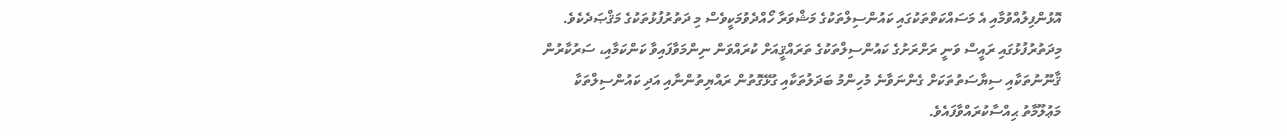އޮޅުންފިލުއްވުމާއި އެ މަސައްކަތްތަކުގައި ކައުންސިލްތަކުގެ މަޝްވަރާ ހޯއްދެވުމަކީވެސް މި ދަތުރުފުޅުތަކުގެ މަޤްޞަދެކެވެ.
މިދަތުރުފުޅުގައި ރައީސް ވަނީ ރަށްރަށުގެ ކައުންސިލްތަކުގެ ތަރައްޤީއަށް ކުރައްވަން ނިންމަވާފައިވާ ކަންކަމާއި، ސަރުކާރުން ޤާނޫނުތަކާއި ސިޔާސަތުތަކަށް ގެންނަވާނެ މުހިންމު ބަދަލުތަކާއި ގުޅޭގޮތުން ރައްޔިތުންނާއި އަދި ކައުންސިލްތަކާ މަޢުލޫމާތު ޙިއްސާކުރައްވާފައެވެ.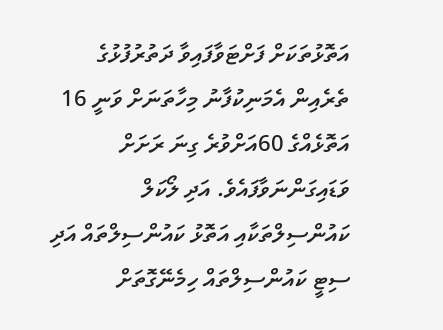އަތޮޅުތަކަށް ފަށްޓަވާފައިވާ ދަތުރުފުޅުގެ ތެރެއިން އެމަނިކުފާނު މިހާތަނަށް ވަނީ 16 އަތޮޅެއްގެ 60އަށްވުރެ ގިނަ ރަށަށް ވަޑައިގަންނަވާފައެވެ. އަދި ލޯކަލް ކައުންސިލްތަކާއި އަތޮޅު ކައުންސިލްތައް އަދި ސިޓީ ކައުންސިލްތައް ހިމެނޭގޮތަށް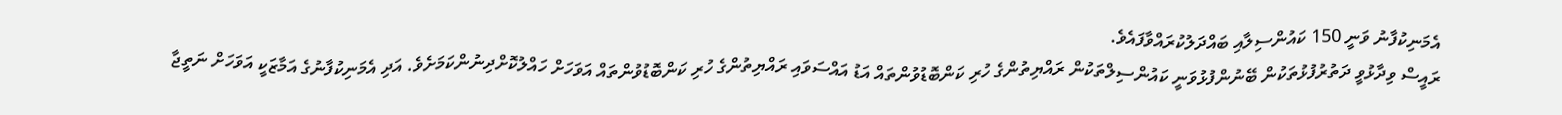އެމަނިކުފާނު ވަނީ 150 ކައުންސިލާއި ބައްދަލުކުރައްވާފައެވެ.
ރައީސް ވިދާޅުވީ ދަތުރުފުޅުތަކުން ބޭނުންފުޅުވަނީ ކައުންސިލްތަކުން ރައްޔިތުންގެ ހުރި ކަންބޮޑުވުންތައް އަޑު އައްސަވައި ރައްޔިތުންގެ ހުރި ކަންބޮޑުވުންތައް އަވަހަށް ހައްލުކޮށްދިނުންކަމަށެވެ. އަދި އެމަނިކުފާނުގެ އަމާޒަކީ އަވަހަށް ނަތީޖާ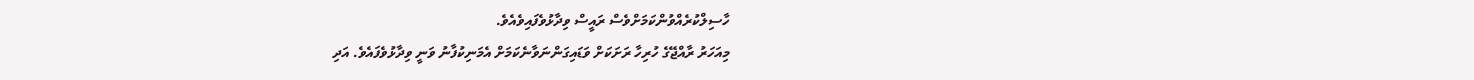ހާސިލްކުރެއްވުންކަމަށްވެސް ރައީސް ވިދާޅުވެފައިވެއެވެ.
މިއަހަރު ރާއްޖޭގެ ހުރިހާ ރަށަކަށް ވަޑައިގަންނަވާނެކަމަށް އެމަނިކުފާނު ވަނީ ވިދާޅުވެފައެވެ. އަދި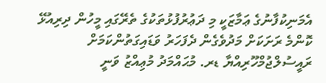އެމަނިކުފާނުގެ ޢަމާޒަކީ މި ދަޢުރުފުޅުތަކުގެ ތެރޭގައި މީހުން ދިރިއުޅޭ ކޮންމެ ރަށަކަށް މަދުވެގެން ދެފަހަރު ވަޑައިގަތުންކަމަށް ރައީސުލްޖުމްހޫރިއްޔާ ޑރ. މުޙައްމަދު މުޢިއްޒު ވަނީ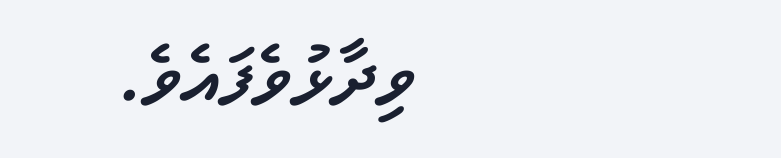ވިދާޅުވެފައެވެ.